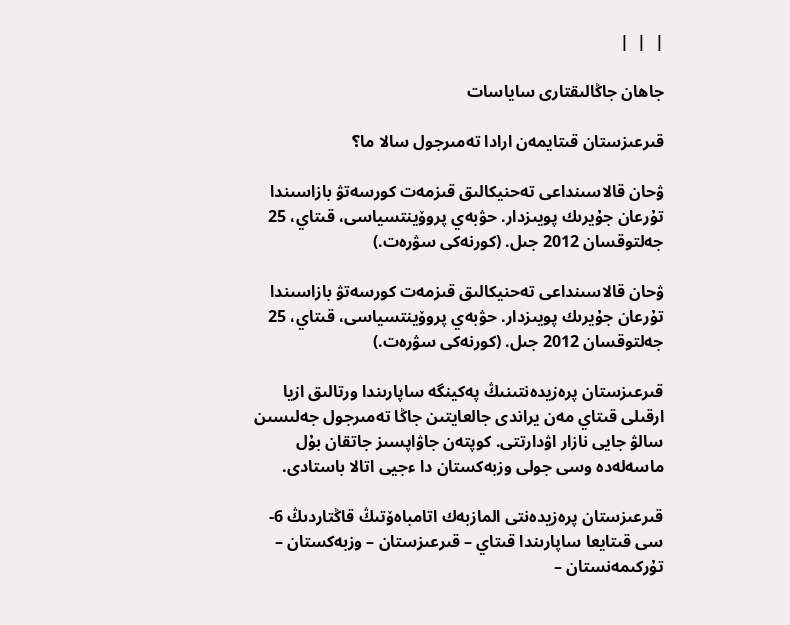|  |  |

جاھان جاڭالىقتارى ساياسات

قىرعىزستان قىتايمەن ارادا تەمىرجول سالا ما؟

ۋحان قالاسىنداعى تەحنيكالىق قىزمەت كورسەتۋ بازاسىندا تۇرعان جۇيرىك پويىزدار. حۋبەي پروۆينتسياسى، قىتاي، 25 جەلتوقسان 2012 جىل. (كورنەكى سۋرەت.)

ۋحان قالاسىنداعى تەحنيكالىق قىزمەت كورسەتۋ بازاسىندا تۇرعان جۇيرىك پويىزدار. حۋبەي پروۆينتسياسى، قىتاي، 25 جەلتوقسان 2012 جىل. (كورنەكى سۋرەت.)

قىرعىزستان پرەزيدەنتىنىڭ پەكينگە ساپارىندا ورتالىق ازيا ارقىلى قىتاي مەن يراندى جالعايتىن جاڭا تەمىرجول جەلىسىن سالۋ جايى نازار اۋدارتتى. كوپتەن جاۋاپسىز جاتقان بۇل ماسەلەدە وسى جولى وزبەكستان دا ءجيى اتالا باستادى.

قىرعىزستان پرەزيدەنتى المازبەك اتامباەۆتىڭ قاڭتاردىڭ 6-سى قىتايعا ساپارىندا قىتاي – قىرعىزستان – وزبەكستان – تۇركىمەنستان –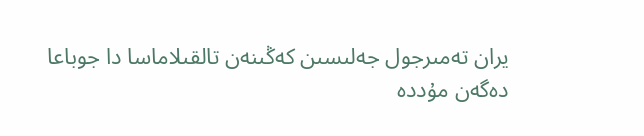يران تەمىرجول جەلىسىن كەڭىنەن تالقىلاماسا دا جوباعا دەگەن مۇددە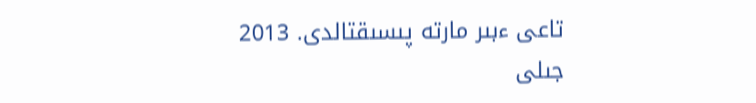تاعى ءبىر مارتە پىسىقتالدى. 2013 جىلى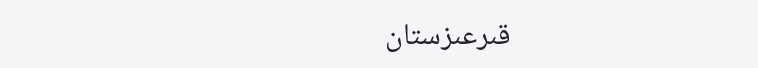قىرعىزستان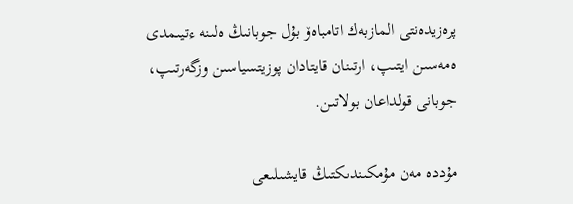پرەزيدەنتى المازبەك اتامباەۆ بۇل جوبانىڭ ەلىنە ءتيىمدى ەمەسىن ايتىپ، ارتىنان قايتادان پوزيتسياسىن وزگەرتىپ، جوبانى قولداعان بولاتىن.

مۇددە مەن مۇمكىندىكتىڭ قايشىلىعى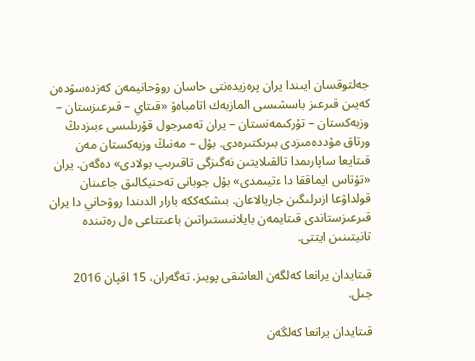جەلتوقسان ايىندا يران پرەزيدەنتى حاسان روۋحانيمەن كەزدەسۋدەن كەيىن قىرعىز باسشىسى المازبەك اتامباەۆ «قىتاي – قىرعىزستان – وزبەكستان – تۇركىمەنستان – يران تەمىرجول قۇرىلىسى ءبىزدىڭ ورتاق مۇددەمىزدى بىرىكتىرەدى. بۇل – مەنىڭ وزبەكستان مەن قىتايعا ساپارىمدا تالقىلايتىن نەگىزگى تاقىرىپ بولادى» دەگەن. يران «تۇتاس ايماققا دا ءتيىمدى» بۇل جوبانى تەحنيكالىق جاعىنان قولداۋعا ازىرلىگىن جاريالاعان. بىشكەككە بارار الدىندا روۋحاني دا يران قىرعىزستاندى قىتايمەن بايلانىستىراتىن باعىتتاعى ەل رەتىندە تانيتىنىن ايتتى.

قىتايدان يرانعا كەلگەن العاشقى پويىز. تەگەران، 15 اقپان 2016 جىل.

قىتايدان يرانعا كەلگەن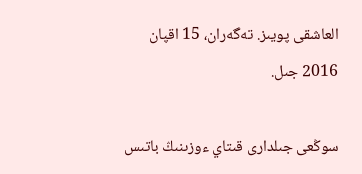العاشقى پويىز. تەگەران، 15 اقپان 2016 جىل.

سوڭعى جىلدارى قىتاي ءوزىنىڭ باتىس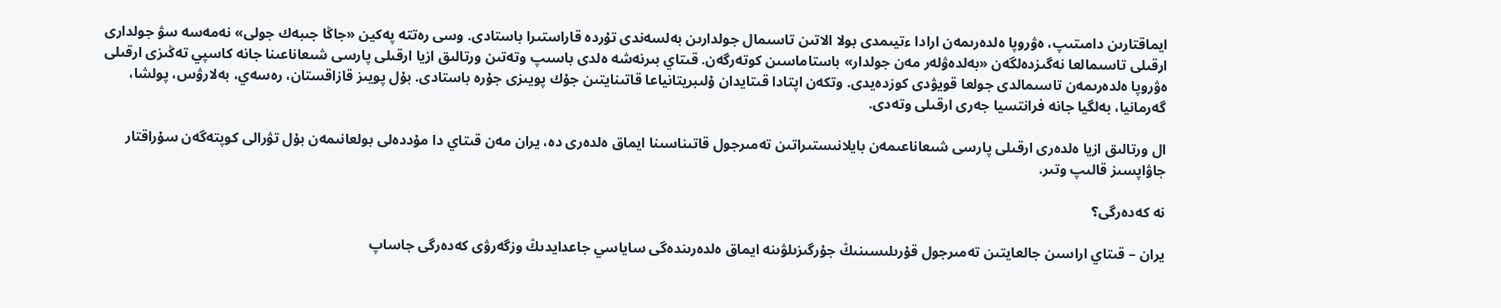ايماقتارىن دامىتىپ، ەۋروپا ەلدەرىمەن ارادا ءتيىمدى بولا الاتىن تاسىمال جولدارىن بەلسەندى تۇردە قاراستىرا باستادى. وسى رەتتە پەكين «جاڭا جىبەك جولى» نەمەسە سۋ جولدارى ارقىلى تاسىمالعا نەگىزدەلگەن «بەلدەۋلەر مەن جولدار» باستاماسىن كوتەرگەن. قىتاي بىرنەشە ەلدى باسىپ وتەتىن ورتالىق ازيا ارقىلى پارسى شىعاناعىنا جانە كاسپي تەڭىزى ارقىلى ەۋروپا ەلدەرىمەن تاسىمالدى جولعا قويۋدى كوزدەيدى. وتكەن اپتادا قىتايدان ۇلىبريتانياعا قاتىنايتىن جۇك پويىزى جۇرە باستادى. بۇل پويىز قازاقستان، رەسەي، بەلارۋس، پولشا، گەرمانيا، بەلگيا جانە فرانتسيا جەرى ارقىلى وتەدى.

ال ورتالىق ازيا ەلدەرى ارقىلى پارسى شىعاناعىمەن بايلانىستىراتىن تەمىرجول قاتىناسىنا ايماق ەلدەرى دە، يران مەن قىتاي دا مۇددەلى بولعانىمەن بۇل تۋرالى كوپتەگەن سۇراقتار جاۋاپسىز قالىپ وتىر.

نە كەدەرگى؟

يران – قىتاي اراسىن جالعايتىن تەمىرجول قۇرىلىسىنىڭ جۇرگىزىلۋىنە ايماق ەلدەرىندەگى ساياسي جاعدايدىڭ وزگەرۋى كەدەرگى جاساپ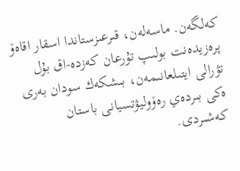كەلگەن. ماسەلەن، قىرعىزستاندا اسقار اقاەۆ پرەزيدەنت بولىپ تۇرعان كەزدە-اق بۇل تۋرالى ايتىلعانىمەن، بىشكەك سودان بەرى ەكى بىردەي رەۆوليۋتسيانى باستان كەشىردى.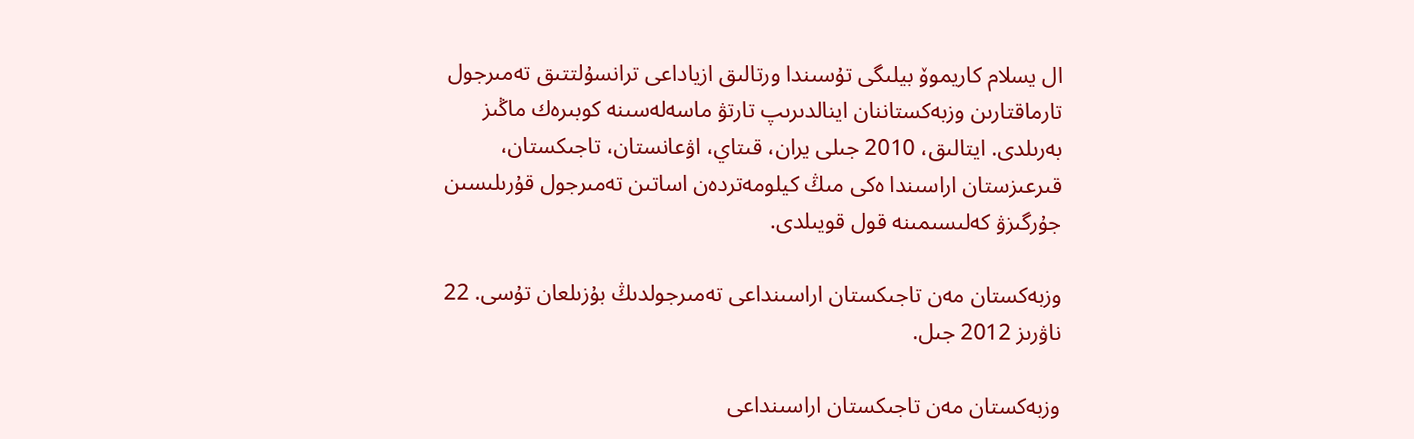ال يسلام كاريموۆ بيلىگى تۇسىندا ورتالىق ازياداعى ترانسۇلتتىق تەمىرجول تارماقتارىن وزبەكستاننان اينالدىرىپ تارتۋ ماسەلەسىنە كوبىرەك ماڭىز بەرىلدى. ايتالىق، 2010 جىلى يران، قىتاي، اۋعانستان، تاجىكستان، قىرعىزستان اراسىندا ەكى مىڭ كيلومەتردەن اساتىن تەمىرجول قۇرىلىسىن جۇرگىزۋ كەلىسىمىنە قول قويىلدى.

وزبەكستان مەن تاجىكستان اراسىنداعى تەمىرجولدىڭ بۇزىلعان تۇسى. 22 ناۋرىز 2012 جىل.

وزبەكستان مەن تاجىكستان اراسىنداعى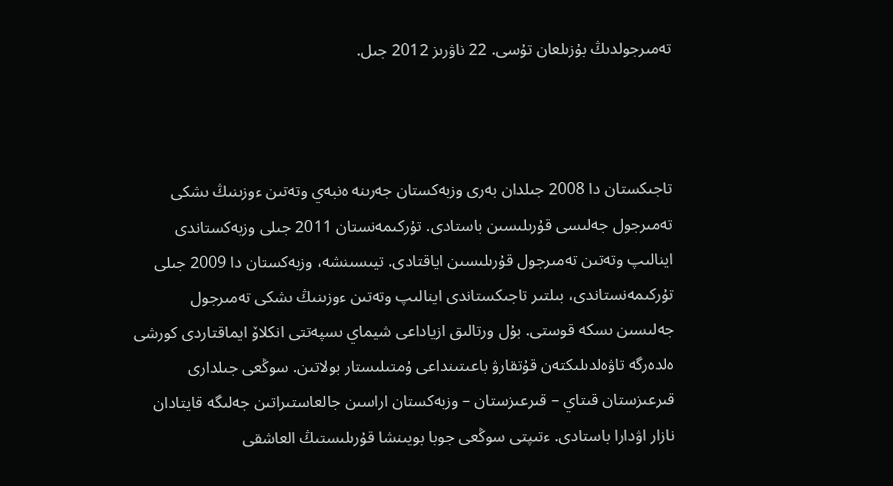تەمىرجولدىڭ بۇزىلعان تۇسى. 22 ناۋرىز 2012 جىل.



تاجىكستان دا 2008 جىلدان بەرى وزبەكستان جەرىنە ەنبەي وتەتىن ءوزىنىڭ ىشكى تەمىرجول جەلىسى قۇرىلىسىن باستادى. تۇركىمەنستان 2011 جىلى وزبەكستاندى اينالىپ وتەتىن تەمىرجول قۇرىلىسىن اياقتادى. تيىسىنشە، وزبەكستان دا 2009 جىلى تۇركىمەنستاندى، بىلتىر تاجىكستاندى اينالىپ وتەتىن ءوزىنىڭ ىشكى تەمىرجول جەلىسىن ىسكە قوستى. بۇل ورتالىق ازياداعى شيماي ىسپەتتى انكلاۆ ايماقتاردى كورشى ەلدەرگە تاۋەلدىلىكتەن قۇتقارۋ باعىتىنداعى ۇمتىلىستار بولاتىن. سوڭعى جىلدارى قىرعىزستان قىتاي – قىرعىزستان – وزبەكستان اراسىن جالعاستىراتىن جەلىگە قايتادان نازار اۋدارا باستادى. ءتىپتى سوڭعى جوبا بويىنشا قۇرىلىستىڭ العاشقى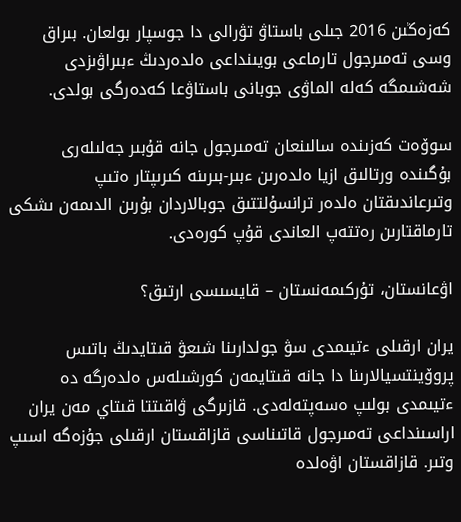كەزەڭىن 2016 جىلى باستاۋ تۋرالى دا جوسپار بولعان. بىراق وسى تەمىرجول تارماعى بويىنداعى ەلدەردىڭ ءبىراۋىزدى شەشىمگە كەلە الماۋى جوبانى باستاۋعا كەدەرگى بولدى.

سوۆەت كەزىندە سالىنعان تەمىرجول جانە قۇبىر جەلىلەرى بۇگىندە ورتالىق ازيا ەلدەرىن ءبىر-بىرىنە كىرىپتار ەتىپ وتىرعاندىقتان ەلدەر ترانسۇلتتىق جوبالاردان بۇرىن الدىمەن ىشكى تارماقتارىن رەتتەپ العاندى قۇپ كورەدى.

اۋعانستان، تۇركىمەنستان – قايسىسى ارتىق؟

يران ارقىلى ءتيىمدى سۋ جولدارىنا شىعۋ قىتايدىڭ باتىس پروۆينتسيالارىنا دا جانە قىتايمەن كورشىلەس ەلدەرگە دە ءتيىمدى بولىپ ەسەپتەلەدى. قازىرگى ۋاقىتتا قىتاي مەن يران اراسىنداعى تەمىرجول قاتىناسى قازاقستان ارقىلى جۇزەگە اسىپ وتىر. قازاقستان اۋەلدە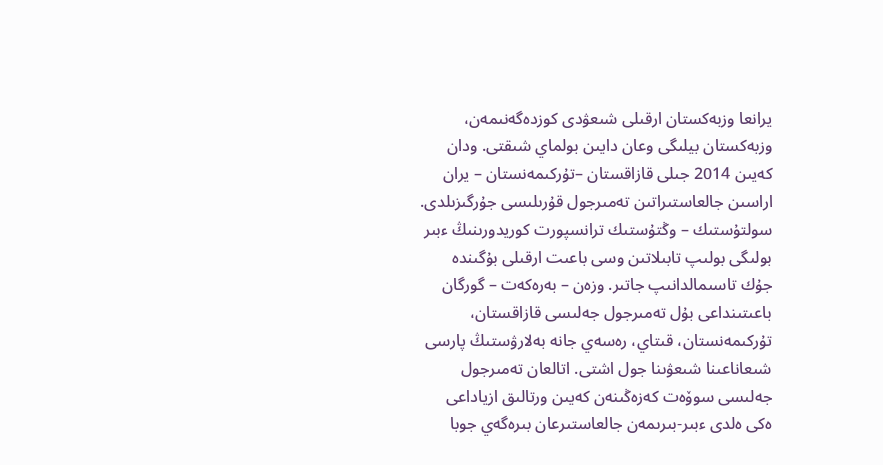يرانعا وزبەكستان ارقىلى شىعۋدى كوزدەگەنىمەن، وزبەكستان بيلىگى وعان دايىن بولماي شىقتى. ودان كەيىن 2014 جىلى قازاقستان –تۇركىمەنستان – يران اراسىن جالعاستىراتىن تەمىرجول قۇرىلىسى جۇرگىزىلدى. سولتۇستىك – وڭتۇستىك ترانسپورت كوريدورىنىڭ ءبىر بولىگى بولىپ تابىلاتىن وسى باعىت ارقىلى بۇگىندە جۇك تاسىمالدانىپ جاتىر. وزەن – بەرەكەت – گورگان باعىتىنداعى بۇل تەمىرجول جەلىسى قازاقستان، تۇركىمەنستان، قىتاي، رەسەي جانە بەلارۋستىڭ پارسى شىعاناعىنا شىعۋىنا جول اشتى. اتالعان تەمىرجول جەلىسى سوۆەت كەزەڭىنەن كەيىن ورتالىق ازياداعى ەكى ەلدى ءبىر-بىرىمەن جالعاستىرعان بىرەگەي جوبا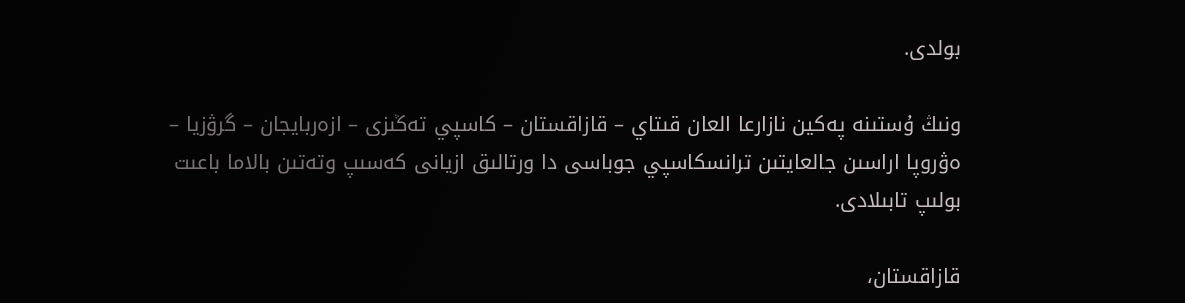بولدى.

ونىڭ ۇستىنە پەكين نازارعا العان قىتاي – قازاقستان – كاسپي تەڭىزى – ازەربايجان – گرۋزيا – ەۋروپا اراسىن جالعايتىن ترانسكاسپي جوباسى دا ورتالىق ازيانى كەسىپ وتەتىن بالاما باعىت بولىپ تابىلادى.

قازاقستان،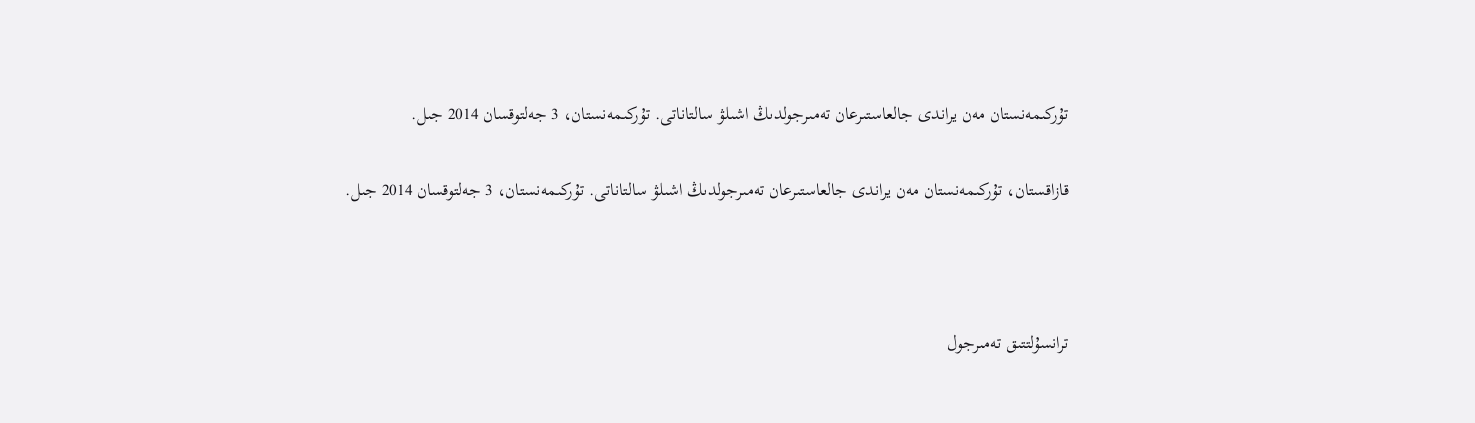تۇركىمەنستان مەن يراندى جالعاستىرعان تەمىرجولدىڭ اشىلۋ سالتاناتى. تۇركىمەنستان، 3 جەلتوقسان 2014 جىل.

قازاقستان، تۇركىمەنستان مەن يراندى جالعاستىرعان تەمىرجولدىڭ اشىلۋ سالتاناتى. تۇركىمەنستان، 3 جەلتوقسان 2014 جىل.



ترانسۇلتتىق تەمىرجول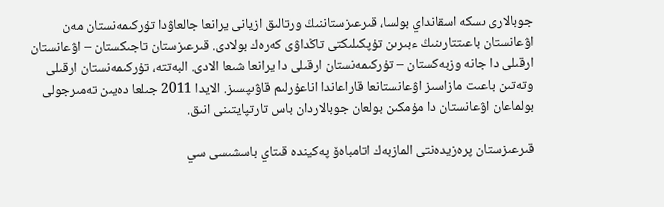جوبالارى ىسكە اسقانداي بولسا، قىرعىزستاننىڭ ورتالىق ازيانى يرانعا جالعاۋدا تۇركىمەنستان مەن اۋعانستان باعىتتارىنىڭ ءبىرىن تۇپكىلىكتى تاڭداۋى كەرەك بولادى. قىرعىزستان تاجىكستان – اۋعانستان ارقىلى دا جانە وزبەكستان – تۇركىمەنستان ارقىلى دا يرانعا شىعا الادى. البەتتە، تۇركىمەنستان ارقىلى وتەتىن باعىت مازاسىز اۋعانستانعا قاراعاندا اناعۇرلىم قاۋىپسىز. الايدا 2011 جىلعا دەيىن تەمىرجولى بولماعان اۋعانستان دا مۇمكىن بولعان جوبالاردان باس تارتپايتىنى انىق.

قىرعىزستان پرەزيدەنتى المازبەك اتامباەۆ پەكيندە قىتاي باسشىسى سي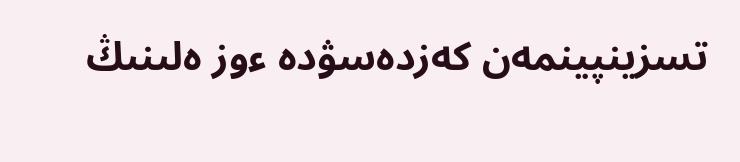تسزينپينمەن كەزدەسۋدە ءوز ەلىنىڭ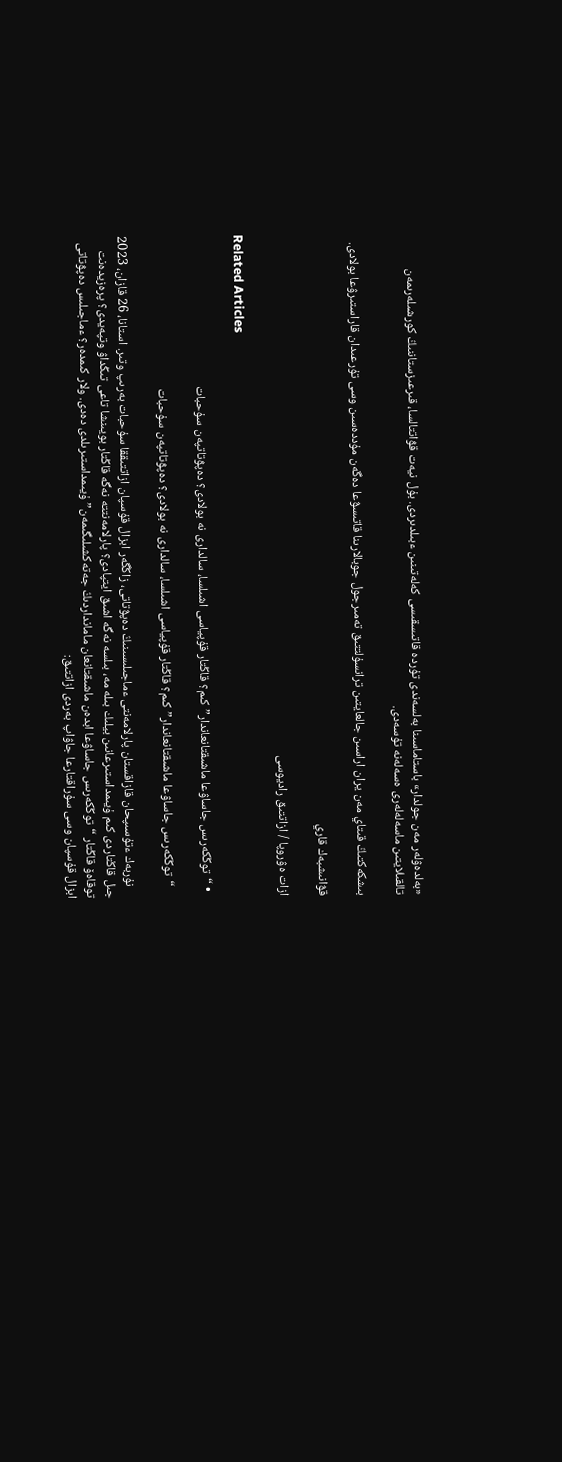«بەلدەۋلەر مەن جولدار» باستاماسىنا بەلسەندى تۇردە قاتىسقىسى كەلەتىنىن ءبىلدىردى. بۇل نيەت قۋاتتالسا، قىرعىزستاننىڭ كورشىلەرىمەن تالقىلايتىن ماسەلەلەرى ەسەلەنە تۇسەدى.

بىشكەكتىڭ قىتاي مەن يران اراسىن جالعايتىن ترانسۇلتتىق تەمىرجول جوبالارىنا قاتىسۋعا دەگەن مۇددەسىن وسى تۇرعىدان قاراستىرۋعا بولادى.

قۋانىشبەك قاري

ازات ەۋروپا / ازاتتىق راديوسى

Related Articles

  • “توڭكەرىس جاساۋعا ماشىقتانعاندار” كىم؟ قاڭتار قۇپياسى اشىلسا، سالدارى نە بولادى؟ دەپۋتاتپەن سۇحبات

    “توڭكەرىس جاساۋعا ماشىقتانعاندار” كىم؟ قاڭتار قۇپياسى اشىلسا، سالدارى نە بولادى؟ دەپۋتاتپەن سۇحبات

    نۇربەك ءتۇسىپحان قازاقستان پارلامەنتى ءماجىلىسىنىڭ دەپۋتاتى، زاڭگەر ابزال قۇسپان ازاتتىققا سۇحبات بەرىپ وتىر. استانا، 26 قازان، 2023 جىل قاڭتاردى كىم ۇيىمداستىرعانىن بيلىك بىلە مە، بىلسە نەگە اشىق ايتپادى؟ پارلامەنتتە نەگە قاڭتار بويىنشا تاعى تىڭداۋ وتپەيدى؟ پرەزيدەنت توقاەۆ قاڭتار “توڭكەرىس جاساۋعا ابدەن ماشىقتانعان مامانداردىڭ جەتەكشىلىگىمەن” ۇيىمداستىرىلدى دەدى. ولار كىمدەر؟ ءماجىلىس دەپۋتاتى ابزال قۇسپان وسى سۇراقتارعا جاۋاپ بەردى ازاتتىق: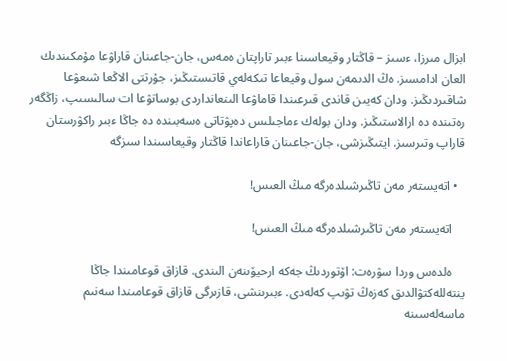ابزال مىرزا، ءسىز – قاڭتار وقيعاسىنا ءبىر تاراپتان ەمەس، جان-جاعىنان قاراۋعا مۇمكىندىك العان ادامسىز. ەڭ الدىمەن سول وقيعاعا تىكەلەي قاتىستىڭىز، جۇرتتى الاڭعا شىعۋعا شاقىردىڭىز. ودان كەيىن قاندى قىرعىندا قاماۋعا الىنعانداردى بوساتۋعا ات سالىسىپ، زاڭگەر رەتىندە دە ارالاستىڭىز. ودان بولەك ءماجىلىس دەپۋتاتى ەسەبىندە دە جاڭا ءبىر راكۋرستان قاراپ وتىرسىز. ايتىڭىزشى، جان-جاعىنان قاراعاندا قاڭتار وقيعاسىندا سىزگە

  • اتەيستەر مەن تاڭىرشىلدەرگە مىڭ العىس!

    اتەيستەر مەن تاڭىرشىلدەرگە مىڭ العىس!

    ەلدەس وردا سۋرەت: اۆتوردىڭ جەكە ارحيۆىنەن الىندى. قازاق قوعامىندا جاڭا ينتەللەكتۋالدىق كەزەڭ تۋىپ كەلەدى. ءبىرىنشى، قازىرگى قازاق قوعامىندا سەنىم ماسەلەسىنە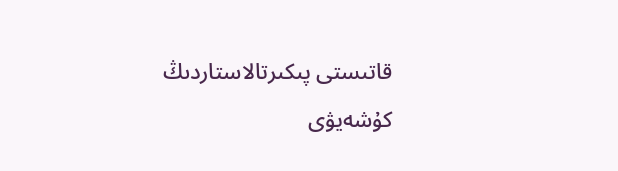قاتىستى پىكىرتالاستاردىڭ كۇشەيۋى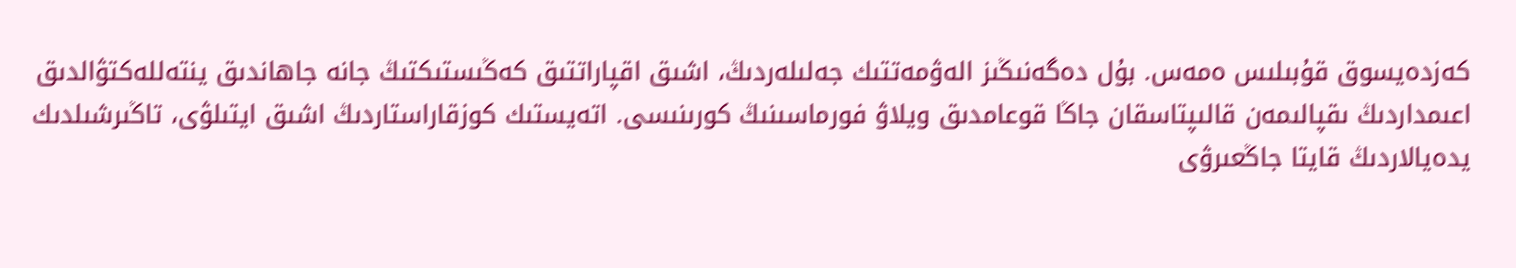كەزدەيسوق قۇبىلىس ەمەس. بۇل دەگەنىڭىز الەۋمەتتىك جەلىلەردىڭ، اشىق اقپاراتتىق كەڭىستىكتىڭ جانە جاھاندىق ينتەللەكتۋالدىق اعىمداردىڭ ىقپالىمەن قالىپتاسقان جاڭا قوعامدىق ويلاۋ فورماسىنىڭ كورىنىسى. اتەيستىك كوزقاراستاردىڭ اشىق ايتىلۋى، تاڭىرشىلدىك يدەيالاردىڭ قايتا جاڭعىرۋى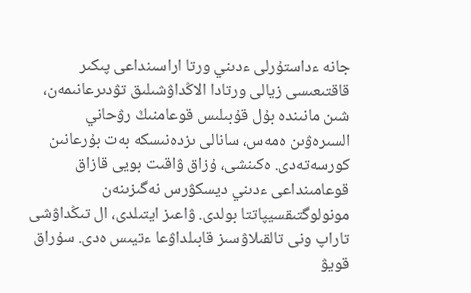جانە ءداستۇرلى ءدىني ورتا اراسىنداعى پىكىر قاقتىعىسى زيالى ورتادا الاڭداۋشىلىق تۋدىرعانىمەن، شىن مانىندە بۇل قۇبىلىس قوعامنىڭ رۋحاني السىرەۋىن ەمەس، سانالى ىزدەنىسكە بەت بۇرعانىن كورسەتەدى. ەكىنشى، ۇزاق ۋاقىت بويى قازاق قوعامىنداعى ءدىني ديسكۋرس نەگىزىنەن مونولوگتىقسيپاتتا بولدى. ۋاعىز ايتىلدى، ال تىڭداۋشى تاراپ ونى تالقىلاۋسىز قابىلداۋعا ءتيىس ەدى. سۇراق قويۋ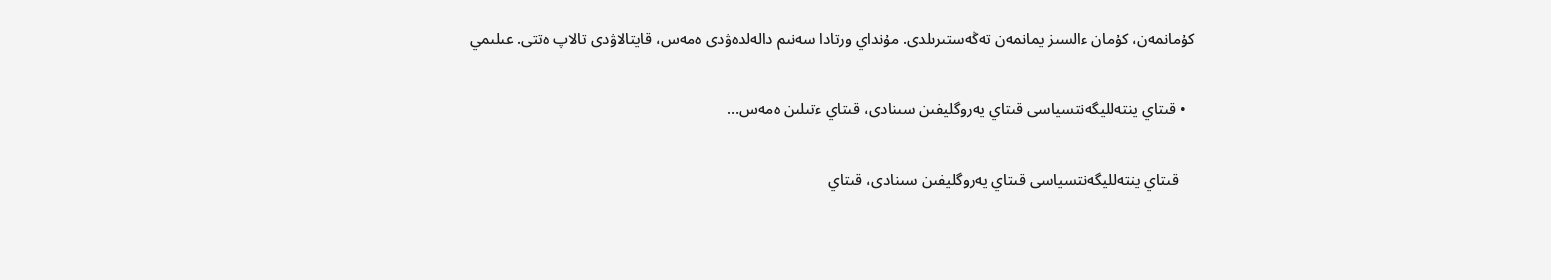كۇمانمەن، كۇمان ءالسىز يمانمەن تەڭەستىرىلدى. مۇنداي ورتادا سەنىم دالەلدەۋدى ەمەس، قايتالاۋدى تالاپ ەتتى. عىلىمي

  • قىتاي ينتەلليگەنتسياسى قىتاي يەروگليفىن سىنادى، قىتاي ءتىلىن ەمەس…

    قىتاي ينتەلليگەنتسياسى قىتاي يەروگليفىن سىنادى، قىتاي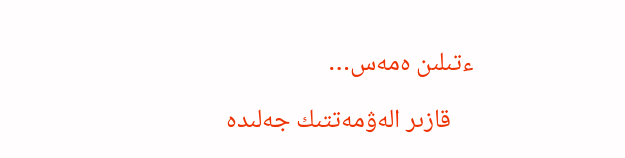ءتىلىن ەمەس…

    قازىر الەۋمەتتىك جەلىدە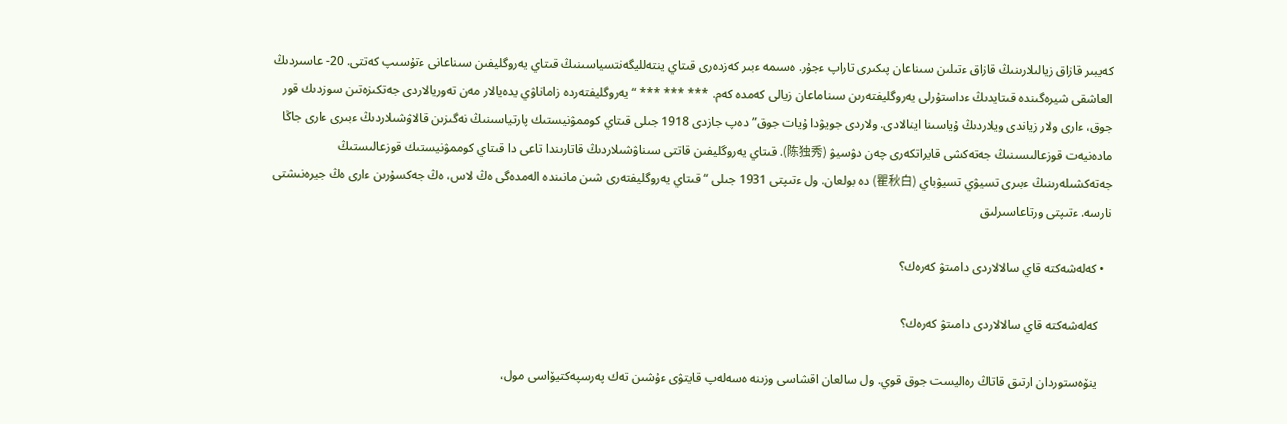كەيبىر قازاق زيالىلارىنىڭ قازاق ءتىلىن سىناعان پىكىرى تاراپ ءجۇر. ەسىمە ءبىر كەزدەرى قىتاي ينتەلليگەنتسياسىنىڭ قىتاي يەروگليفىن سىناعانى ءتۇسىپ كەتتى. 20- عاسىردىڭ العاشقى شيرەگىندە قىتايدىڭ ءداستۇرلى يەروگليفتەرىن سىناماعان زيالى كەمدە كەم. *** *** *** “يەروگليفتەردە زاماناۋي يدەيالار مەن تەوريالاردى جەتكىزەتىن سوزدىك قور جوق، ءارى ولار زياندى ويلاردىڭ ۇياسىنا اينالادى. ولاردى جويۋدا ۇيات جوق” دەپ جازدى 1918 جىلى قىتاي كوممۋنيستىك پارتياسىنىڭ نەگىزىن قالاۋشىلاردىڭ ءبىرى ءارى جاڭا مادەنيەت قوزعالىسىنىڭ جەتەكشى قايراتكەرى چەن دۋسيۋ (陈独秀). قىتاي يەروگليفىن قاتتى سىناۋشىلاردىڭ قاتارىندا تاعى دا قىتاي كوممۋنيستىك قوزعالىستىڭ جەتەكشىلەرىنىڭ ءبىرى تسيۋي تسيۋباي (瞿秋白) دە بولعان. ول ءتىپتى 1931 جىلى “قىتاي يەروگليفتەرى شىن مانىندە الەمدەگى ەڭ لاس، ەڭ جەكسۇرىن ءارى ەڭ جيرەنىشتى نارسە. ءتىپتى ورتاعاسىرلىق

  • كەلەشەكتە قاي سالالاردى دامىتۋ كەرەك؟

    كەلەشەكتە قاي سالالاردى دامىتۋ كەرەك؟

    ينۆەستوردان ارتىق قاتاڭ رەاليست جوق قوي. ول سالعان اقشاسى وزىنە ەسەلەپ قايتۋى ءۇشىن تەك پەرسپەكتيۆاسى مول،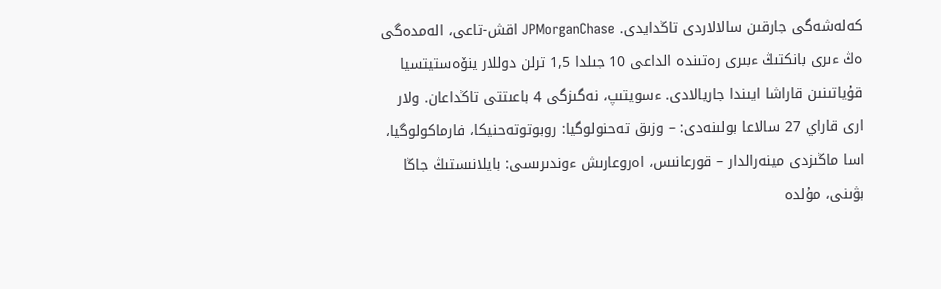كەلەشەگى جارقىن سالالاردى تاڭدايدى. JPMorganChase اقش-تاعى، الەمدەگى ەڭ ءىرى بانكتىڭ ءبىرى رەتىندە الداعى 10 جىلدا 1,5 ترلن دوللار ينۆەستيتسيا قۇياتىنىن قاراشا ايىندا جاريالادى. ءسويتىپ، نەگىزگى 4 باعىتتى تاڭداعان. ولار ارى قاراي 27 سالاعا بولىنەدى: – وزىق تەحنولوگيا: روبوتوتەحنيكا، فارماكولوگيا، اسا ماڭىزدى مينەرالدار – قورعانىس، اەروعارىش ءوندىرىسى: بايلانىستىڭ جاڭا بۋىنى، مۇلدە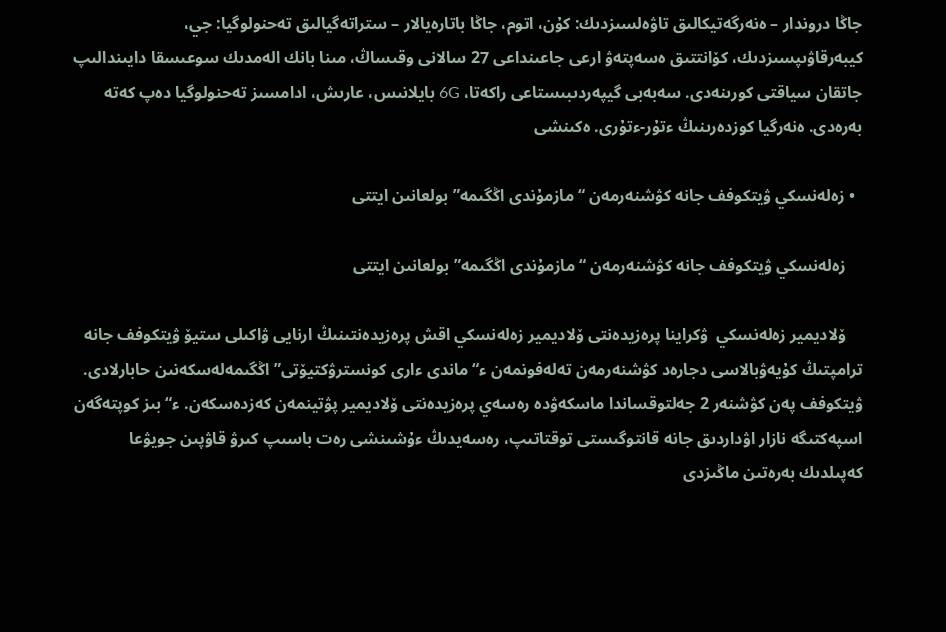جاڭا دروندار – ەنەرگەتيكالىق تاۋەلسىزدىك: كۇن، اتوم، جاڭا باتارەيالار – ستراتەگيالىق تەحنولوگيا: جي، كيبەرقاۋىپسىزدىك، كۆانتتىق ەسەپتەۋ ارعى جاعىنداعى 27 سالانى وقىساڭ، مىنا بانك الەمدىك سوعىسقا دايىندالىپ جاتقان سياقتى كورىنەدى. سەبەبى گيپەردىبىستاعى راكەتا، 6G بايلانىس، عارىش، ادامسىز تەحنولوگيا دەپ كەتە بەرەدى. ەنەرگيا كوزدەرىنىڭ ءتۇر-ءتۇرى. ەكىنشى

  • زەلەنسكي ۋيتكوفف جانە كۋشنەرمەن “مازمۇندى اڭگىمە” بولعانىن ايتتى

    زەلەنسكي ۋيتكوفف جانە كۋشنەرمەن “مازمۇندى اڭگىمە” بولعانىن ايتتى

    ۆلاديمير زەلەنسكي  ۋكراينا پرەزيدەنتى ۆلاديمير زەلەنسكي اقش پرەزيدەنتىنىڭ ارنايى ۋاكىلى ستيۆ ۋيتكوفف جانە ترامپتىڭ كۇيەۋبالاسى دجارەد كۋشنەرمەن تەلەفونمەن ء“ماندى ءارى كونسترۋكتيۆتى” اڭگىمەلەسكەنىن حابارلادى. ۋيتكوفف پەن كۋشنەر 2 جەلتوقساندا ماسكەۋدە رەسەي پرەزيدەنتى ۆلاديمير پۋتينمەن كەزدەسكەن. ء“بىز كوپتەگەن اسپەكتىگە نازار اۋداردىق جانە قانتوگىستى توقتاتىپ، رەسەيدىڭ ءۇشىنشى رەت باسىپ كىرۋ قاۋپىن جويۋعا كەپىلدىك بەرەتىن ماڭىزدى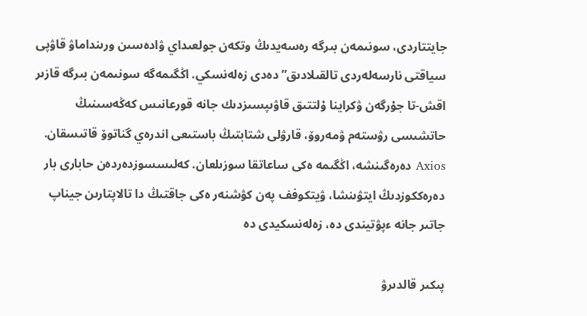جايتتاردى، سونىمەن بىرگە رەسەيدىڭ وتكەن جولعىداي ۋادەسىن ورىنداماۋ قاۋپى سياقتى نارسەلەردى تالقىلادىق” دەدى زەلەنسكي. اڭگىمەگە سونىمەن بىرگە قازىر اقش-تا جۇرگەن ۋكراينا ۇلتتىق قاۋىپسىزدىك جانە قورعانىس كەڭەسىنىڭ حاتشىسى رۋستەم ۋمەروۆ، قارۋلى شتابتىڭ باستىعى اندرەي گناتوۆ قاتىسقان. Axios دەرەگىنشە، اڭگىمە ەكى ساعاتقا سوزىلعان. كەلىسسوزدەردەن حابارى بار دەرەككوزدىڭ ايتۋىنشا، ۋيتكوفف پەن كۋشنەر ەكى جاقتىڭ دا تالاپتارىن جيناپ جاتىر جانە ءپۋتيندى دە، زەلەنسكيدى دە

پىكىر قالدىرۋ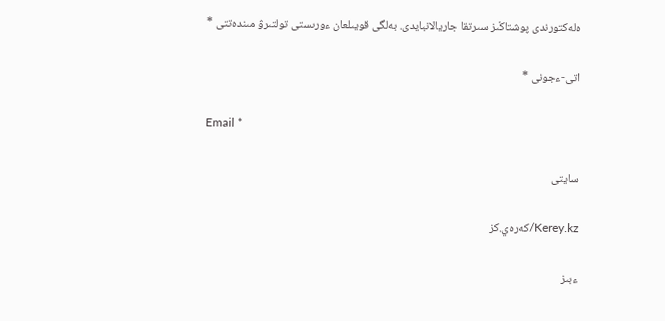ەلەكتورندى پوشتاڭىز سىرتقا جاريالانبايدى. بەلگى قويىلعان ءورىستى تولتىرۋ مىندەتتى *

اتى-ءجونى *

Email *

سايتى

Kerey.kz/كەرەي.كز

ءبىز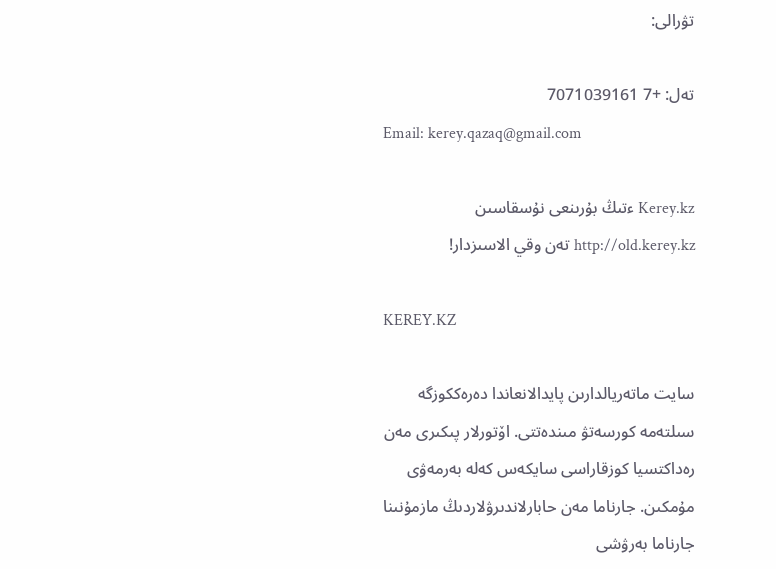تۋرالى:

تەل: +7 7071039161
Email: kerey.qazaq@gmail.com

Kerey.kz ءتىڭ بۇرىنعى نۇسقاسىن http://old.kerey.kz تەن وقي الاسىزدار!

KEREY.KZ

سايت ماتەريالدارىن پايدالانعاندا دەرەككوزگە سىلتەمە كورسەتۋ مىندەتتى. اۆتورلار پىكىرى مەن رەداكتسيا كوزقاراسى سايكەس كەلە بەرمەۋى مۇمكىن. جارناما مەن حابارلاندىرۋلاردىڭ مازمۇنىنا جارناما بەرۋشى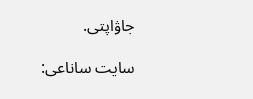جاۋاپتى.

سايت ساناعى: